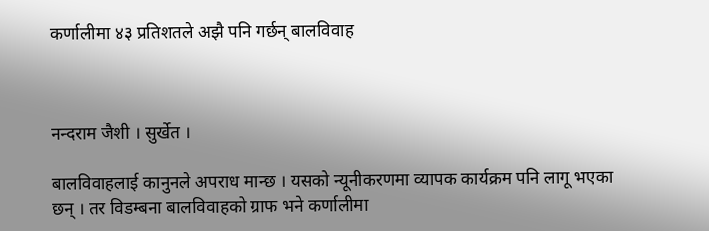कर्णालीमा ४३ प्रतिशतले अझै पनि गर्छन् बालविवाह



नन्दराम जैशी । सुर्खेत ।

बालविवाहलाई कानुनले अपराध मान्छ । यसको न्यूनीकरणमा व्यापक कार्यक्रम पनि लागू भएका छन् । तर विडम्बना बालविवाहको ग्राफ भने कर्णालीमा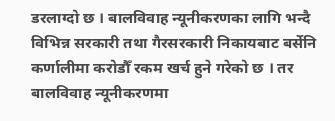डरलाग्दो छ । बालविवाह न्यूनीकरणका लागि भन्दै विभिन्न सरकारी तथा गैरसरकारी निकायबाट बर्सेनि कर्णालीमा करोडौँ रकम खर्च हुने गरेको छ । तर बालविवाह न्यूनीकरणमा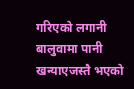गरिएको लगानी बालुवामा पानी खन्याएजस्तै भएको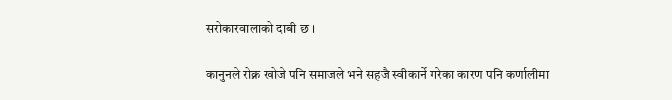सरोकारवालाको दाबी छ ।

कानुनले रोक्न खोजे पनि समाजले भने सहजै स्वीकार्ने गरेका कारण पनि कर्णालीमा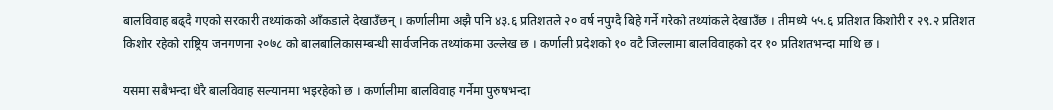बालविवाह बढ्दै गएको सरकारी तथ्यांकको आँकडाले देखाउँछन् । कर्णालीमा अझै पनि ४३.६ प्रतिशतले २० वर्ष नपुग्दै बिहे गर्ने गरेको तथ्यांकले देखाउँछ । तीमध्ये ५५.६ प्रतिशत किशोरी र २९.२ प्रतिशत किशोर रहेको राष्ट्रिय जनगणना २०७८ को बालबालिकासम्बन्धी सार्वजनिक तथ्यांकमा उल्लेख छ । कर्णाली प्रदेशको १० वटै जिल्लामा बालविवाहको दर १० प्रतिशतभन्दा माथि छ ।

यसमा सबैभन्दा धेरै बालविवाह सल्यानमा भइरहेको छ । कर्णालीमा बालविवाह गर्नेमा पुरुषभन्दा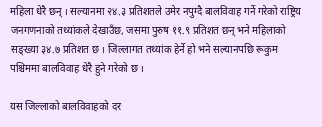महिला धेरै छन् । सल्यानमा २४.३ प्रतिशतले उमेर नपुग्दै बालविवाह गर्ने गरेको राष्ट्रिय जनगणनाको तथ्यांकले देखाउँछ, जसमा पुरुष ११.९ प्रतिशत छन् भने महिलाको सङ्ख्या ३४.७ प्रतिशत छ । जिल्लागत तथ्यांक हेर्ने हो भने सल्यानपछि रूकुम पश्चिममा बालविवाह धेरै हुने गरेको छ ।

यस जिल्लाको बालविवाहको दर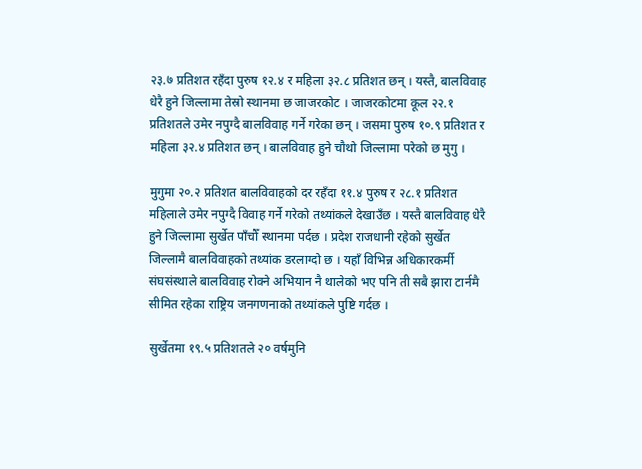२३.७ प्रतिशत रहँदा पुरुष १२.४ र महिला ३२.८ प्रतिशत छन् । यस्तै, बालविवाह धेरै हुने जिल्लामा तेस्रो स्थानमा छ जाजरकोट । जाजरकोटमा कूल २२.१ प्रतिशतले उमेर नपुग्दै बालविवाह गर्ने गरेका छन् । जसमा पुरुष १०.९ प्रतिशत र महिला ३२.४ प्रतिशत छन् । बालविवाह हुने चौथो जिल्लामा परेको छ मुगु ।

मुगुमा २०.२ प्रतिशत बालविवाहको दर रहँदा ११.४ पुरुष र २८.१ प्रतिशत महिलाले उमेर नपुग्दै विवाह गर्ने गरेको तथ्यांकले देखाउँछ । यस्तै बालविवाह धेरै हुने जिल्लामा सुर्खेत पाँचौँ स्थानमा पर्दछ । प्रदेश राजधानी रहेको सुर्खेत जिल्लामै बालविवाहको तथ्यांक डरलाग्दो छ । यहाँ विभिन्न अधिकारकर्मी संघसंस्थाले बालविवाह रोक्ने अभियान नै थालेको भए पनि ती सबै झारा टार्नमै सीमित रहेका राष्ट्रिय जनगणनाको तथ्यांकले पुष्टि गर्दछ ।

सुर्खेतमा १९.५ प्रतिशतले २० वर्षमुनि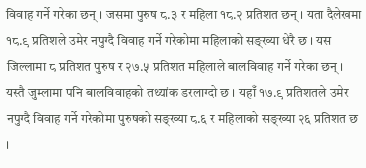विवाह गर्ने गरेका छन् । जसमा पुरुष ८.३ र महिला १८.२ प्रतिशत छन् । यता दैलेखमा १८.९ प्रतिशले उमेर नपुग्दै विवाह गर्ने गरेकोमा महिलाको सङ्ख्या धेरै छ । यस जिल्लामा ८ प्रतिशत पुरुष र २७.५ प्रतिशत महिलाले बालविवाह गर्ने गरेका छन् । यस्तै जुम्लामा पनि बालविवाहको तथ्यांक डरलाग्दो छ । यहाँ १७.९ प्रतिशतले उमेर नपुग्दै विवाह गर्ने गरेकोमा पुरुषको सङ्ख्या ८.६ र महिलाको सङ्ख्या २६ प्रतिशत छ ।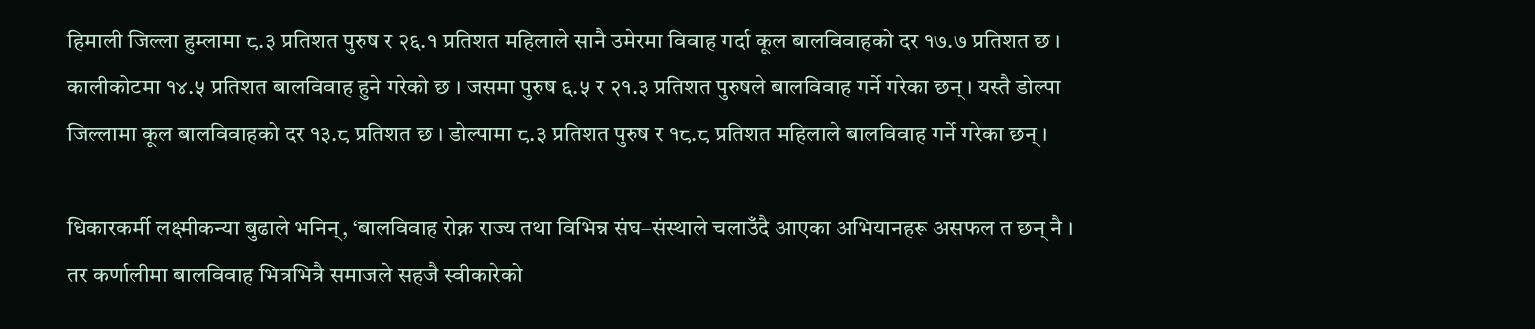हिमाली जिल्ला हुम्लामा ८.३ प्रतिशत पुरुष र २६.१ प्रतिशत महिलाले सानै उमेरमा विवाह गर्दा कूल बालविवाहको दर १७.७ प्रतिशत छ । कालीकोटमा १४.५ प्रतिशत बालविवाह हुने गरेको छ । जसमा पुरुष ६.५ र २१.३ प्रतिशत पुरुषले बालविवाह गर्ने गरेका छन् । यस्तै डोल्पा जिल्लामा कूल बालविवाहको दर १३.८ प्रतिशत छ । डोल्पामा ८.३ प्रतिशत पुरुष र १८.८ प्रतिशत महिलाले बालविवाह गर्ने गरेका छन् ।

धिकारकर्मी लक्ष्मीकन्या बुढाले भनिन्, ‘बालविवाह रोक्न राज्य तथा विभिन्न संघ–संस्थाले चलाउँदै आएका अभियानहरू असफल त छन् नै । तर कर्णालीमा बालविवाह भित्रभित्रै समाजले सहजै स्वीकारेको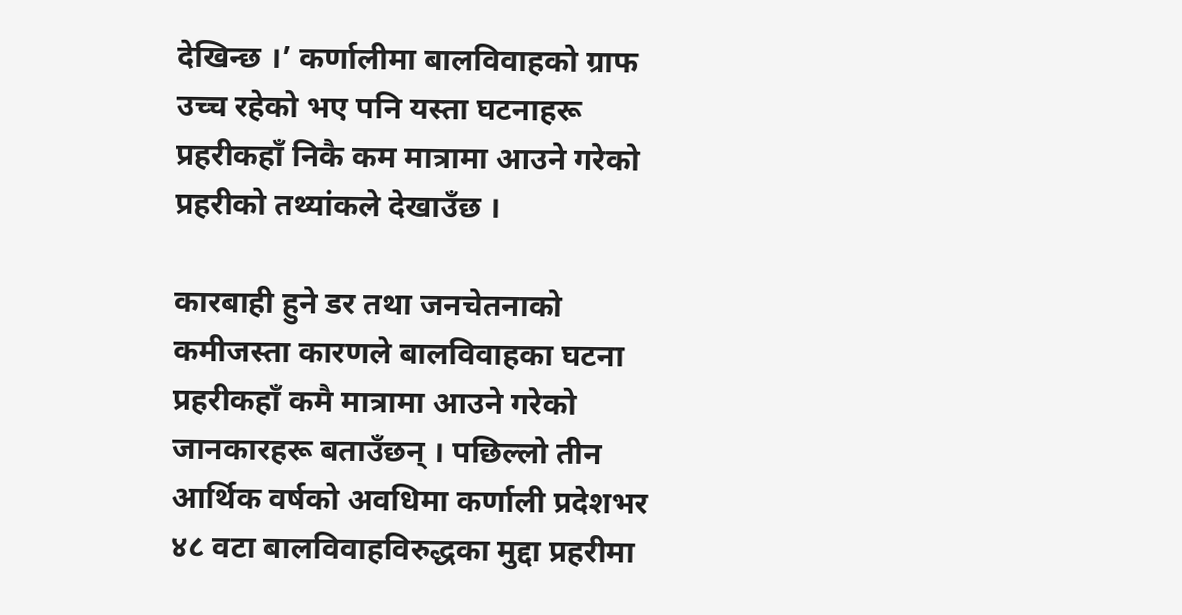देखिन्छ ।’ कर्णालीमा बालविवाहको ग्राफ उच्च रहेको भए पनि यस्ता घटनाहरू प्रहरीकहाँ निकै कम मात्रामा आउने गरेको प्रहरीको तथ्यांकले देखाउँछ ।

कारबाही हुने डर तथा जनचेतनाको कमीजस्ता कारणले बालविवाहका घटना प्रहरीकहाँ कमै मात्रामा आउने गरेको जानकारहरू बताउँछन् । पछिल्लो तीन आर्थिक वर्षको अवधिमा कर्णाली प्रदेशभर ४८ वटा बालविवाहविरुद्धका मुद्दा प्रहरीमा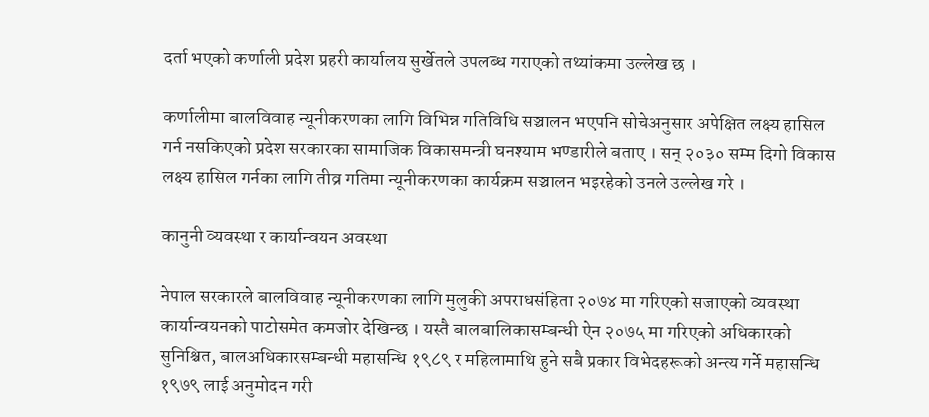दर्ता भएको कर्णाली प्रदेश प्रहरी कार्यालय सुर्खेतले उपलब्ध गराएको तथ्यांकमा उल्लेख छ ।

कर्णालीमा बालविवाह न्यूनीकरणका लागि विभिन्न गतिविधि सञ्चालन भएपनि सोचेअनुसार अपेक्षित लक्ष्य हासिल गर्न नसकिएको प्रदेश सरकारका सामाजिक विकासमन्त्री घनश्याम भण्डारीले बताए । सन् २०३० सम्म दिगो विकास लक्ष्य हासिल गर्नका लागि तीव्र गतिमा न्यूनीकरणका कार्यक्रम सञ्चालन भइरहेको उनले उल्लेख गरे ।

कानुनी व्यवस्था र कार्यान्वयन अवस्था

नेपाल सरकारले बालविवाह न्यूनीकरणका लागि मुलुकी अपराधसंहिता २०७४ मा गरिएको सजाएको व्यवस्था कार्यान्वयनको पाटोसमेत कमजोर देखिन्छ । यस्तै बालबालिकासम्बन्धी ऐन २०७५ मा गरिएको अधिकारको सुनिश्चित, बालअधिकारसम्बन्धी महासन्धि १९८९ र महिलामाथि हुने सबै प्रकार विभेदहरूको अन्त्य गर्ने महासन्धि १९७९ लाई अनुमोदन गरी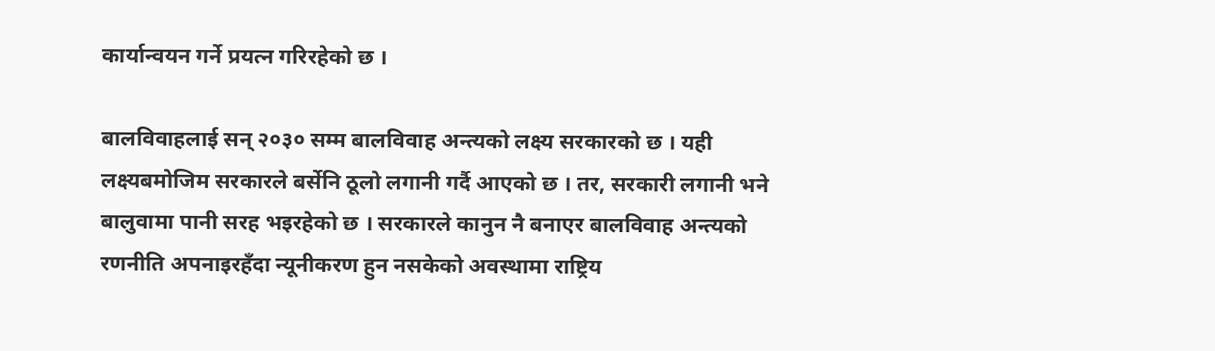कार्यान्वयन गर्ने प्रयत्न गरिरहेको छ ।

बालविवाहलाई सन् २०३० सम्म बालविवाह अन्त्यको लक्ष्य सरकारको छ । यही लक्ष्यबमोजिम सरकारले बर्सेनि ठूलो लगानी गर्दै आएको छ । तर, सरकारी लगानी भने बालुवामा पानी सरह भइरहेको छ । सरकारले कानुन नै बनाएर बालविवाह अन्त्यको रणनीति अपनाइरहँदा न्यूनीकरण हुन नसकेको अवस्थामा राष्ट्रिय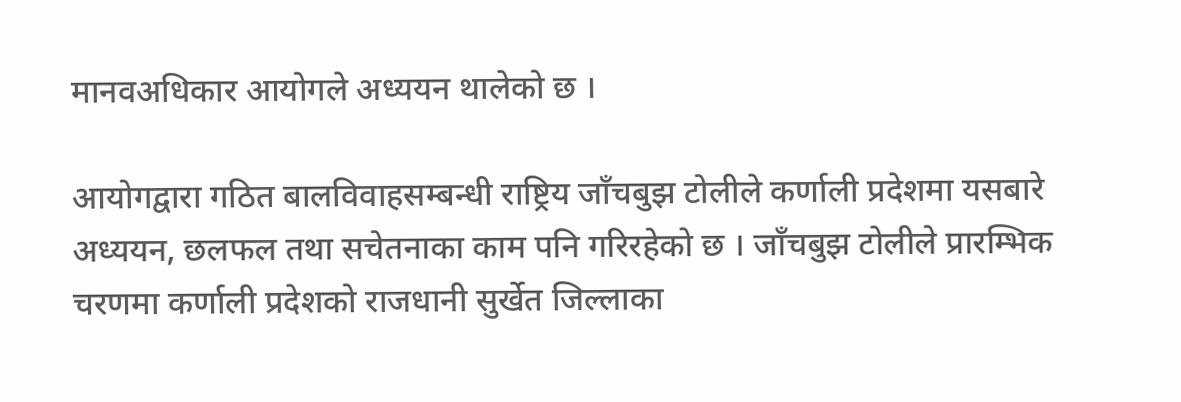मानवअधिकार आयोगले अध्ययन थालेको छ ।

आयोगद्वारा गठित बालविवाहसम्बन्धी राष्ट्रिय जाँचबुझ टोलीले कर्णाली प्रदेशमा यसबारे अध्ययन, छलफल तथा सचेतनाका काम पनि गरिरहेको छ । जाँचबुझ टोलीले प्रारम्भिक चरणमा कर्णाली प्रदेशको राजधानी सुर्खेत जिल्लाका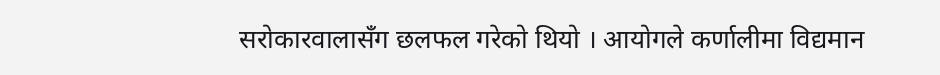सरोकारवालासँग छलफल गरेको थियो । आयोगले कर्णालीमा विद्यमान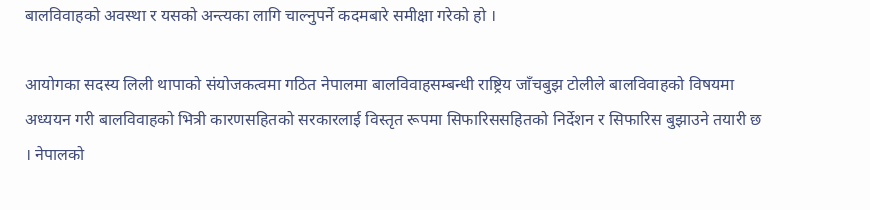बालविवाहको अवस्था र यसको अन्त्यका लागि चाल्नुपर्ने कदमबारे समीक्षा गरेको हो ।

आयोगका सदस्य लिली थापाको संयोजकत्वमा गठित नेपालमा बालविवाहसम्बन्धी राष्ट्रिय जाँचबुझ टोलीले बालविवाहको विषयमा अध्ययन गरी बालविवाहको भित्री कारणसहितको सरकारलाई विस्तृत रूपमा सिफारिससहितको निर्देशन र सिफारिस बुझाउने तयारी छ । नेपालको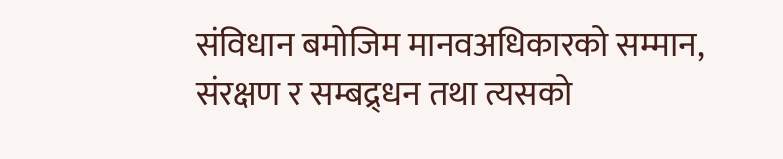संविधान बमोजिम मानवअधिकारको सम्मान, संरक्षण र सम्बद्र्धन तथा त्यसको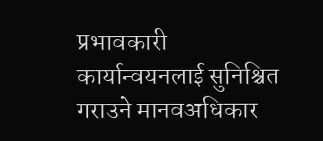प्रभावकारी कार्यान्वयनलाई सुनिश्चित गराउने मानवअधिकार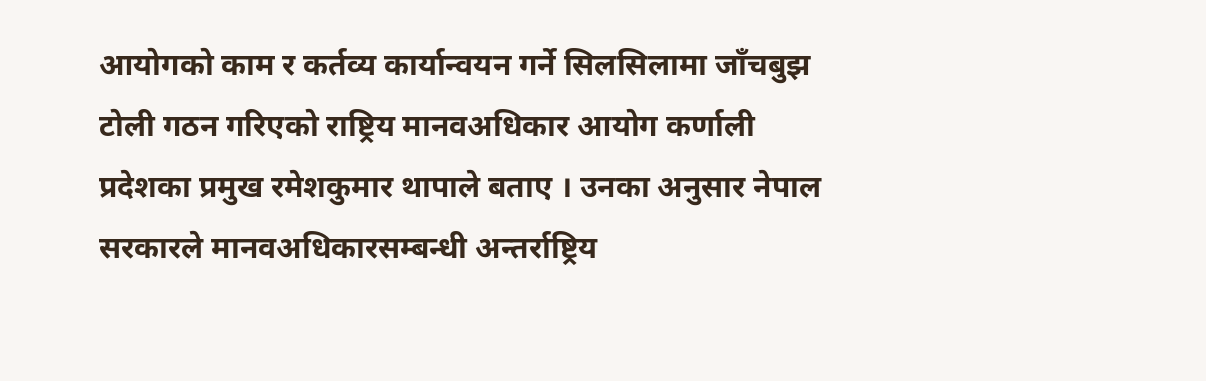आयोगको काम र कर्तव्य कार्यान्वयन गर्ने सिलसिलामा जाँचबुझ टोली गठन गरिएको राष्ट्रिय मानवअधिकार आयोग कर्णाली प्रदेशका प्रमुख रमेशकुमार थापाले बताए । उनका अनुसार नेपाल सरकारले मानवअधिकारसम्बन्धी अन्तर्राष्ट्रिय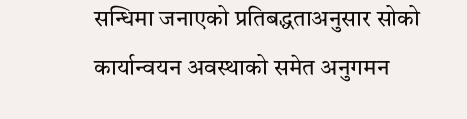सन्धिमा जनाएको प्रतिबद्धताअनुसार सोको कार्यान्वयन अवस्थाको समेत अनुगमन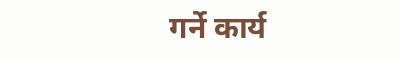गर्ने कार्य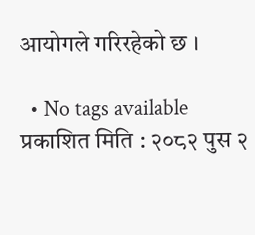आयोगले गरिरहेको छ ।

  • No tags available
प्रकाशित मिति : २०८२ पुस २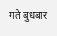गते बुधबार